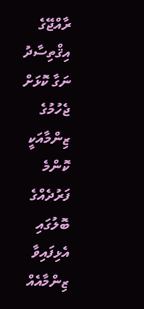ރާއްޖޭގެ އިޤްތިސާދު ނަގާ ކޮޅަށް ޖެހުމުގެ ޒިންމާއަކީ ކޮންމެ ފަރުދެއްގެ ބޮލުގައި އެޅިފައިވާ ޒިންމާއެއް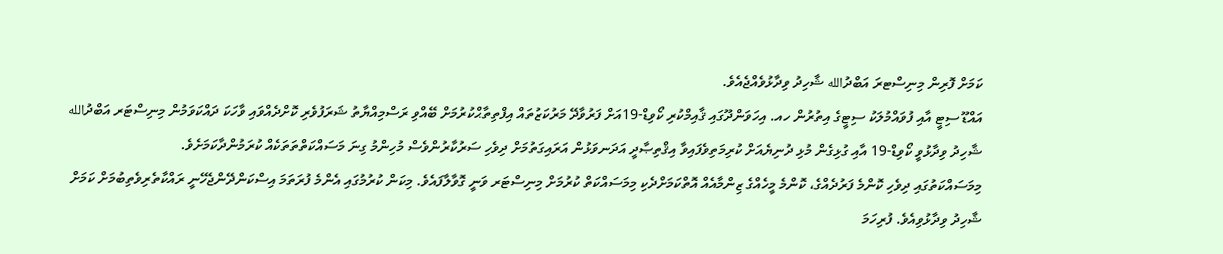ކަމަށް ފޮރިން މިނިސްޓރަ އަބްދުالله ޝާހިދު ވިދާޅުވެއްޖެއެވެ.
އައްޑޫ ސިޓީ އާއި ފުވައްމުލަކު ސިޓީގެ އިތުރުން ހއ. އިހަވަންދޫގައި ޤާއިމްކުރި ކޯވިޑް-19އަށް ފަރުވާދޭ މަރުކަޒުތައް އިފްތިތާޙްކުރުމަށް ބޭއްވި ރަސްމިއްޔާތު ޝަރަފުވެރި ކޮށްދެއްވައި ވާހަކަ ދައްކަވަމުން މިނިސްޓަރ އަބްދުالله ޝާހިދު ވިދާޅުވީ ކޯވިޑް-19 އާއި ގުޅިގެން މުޅި ދުނިޔެއަށް ކުރިމަތިވެފައިވާ އިޤްތިޞާދީ އަދަނވަޅުން އަރައިގަތުމަށް ދިވެހި ސަރުކާރުންވެސް މުހިންމު ގިނަ މަސައްކަތްތަތަކެއް ކުރަމުންދާކަމަށެވެ.
މިމަސައްކަތުގައި ދިވެހި ކޮންމެ ފަރުދެއްގެ، ކޮންމެ މީހެއްގެ ޒިންމާއެއް އޮތްކަމަށްދެކި މިމަސައްކަތް ކުރުމަށް މިނިސްޓަރ ވަނީ ގޮވާލާފައެވެ. މިކަން ކުރުމުގައި އެންމެ ފުރަތަމަ އިސްކަންދޭންޖެހޭނީ ރައްކާތެރިވެތިބުމަށް ކަމަށް ޝާހިދު ވިދާޅުވިއެވެ. ފުރިހަމަ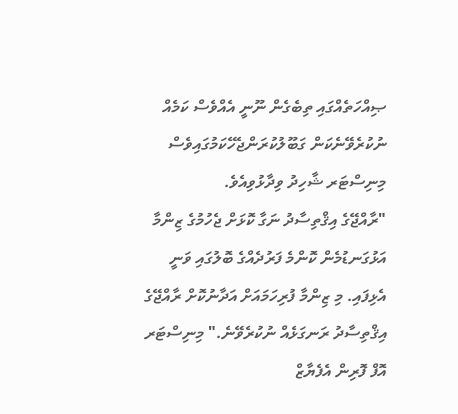ޞިއްހަތެއްގައި ތިބެގެން ނޫނީ އެއްވެސް ކަމެއް ނުކުރެވޭނެކަން ގަބޫލުކުރަންޖެހޭކަމުގައިވެސް މިނިސްޓަރ ޝާހިދު ވިދާޅުވިއެވެ.
"ރާއްޖޭގެ އިޤްތިސާދު ނަގާ ކޮޅަށް ޖެހުމުގެ ޒިންމާ އަޅުގަނޑުމެން ކޮންމެ ފަރުދެއްގެ ބޮލުގައި ވަނީ އެޅިފައި. މި ޒިންމާ ފުރިހަމައަށް އަދާނުކޮށް ރާއްޖޭގެ އިޤްތިސާދު ރަނގަޅެއް ނުކުރެވޭނެ." މިނިސްޓަރ އޮފް ފޮރިން އެފެޔާޒް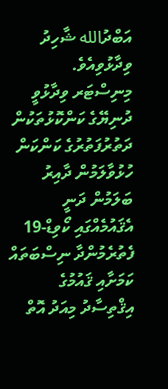އަބްދުالله ޝާހިދު ވިދާޅުވިއެވެ.
މިނިސްޓަރ ވިދާޅުވީ ދުނިޔޭގެ ކަންކޮޅުތަކުން ދަތުރުފަތުރުގެ ކަންކަން ހުޅުވާލަމުން ދާއިރު ބަލަމުން ދަނީ އެޤައުމެއްގައި ކޯވިޑް-19 ފެތުރެމުންދާ ނިސްބަތައް ކަމަށާއި ޤައުމުގެ އިޤްތިސާދު މިއަދު އޮތް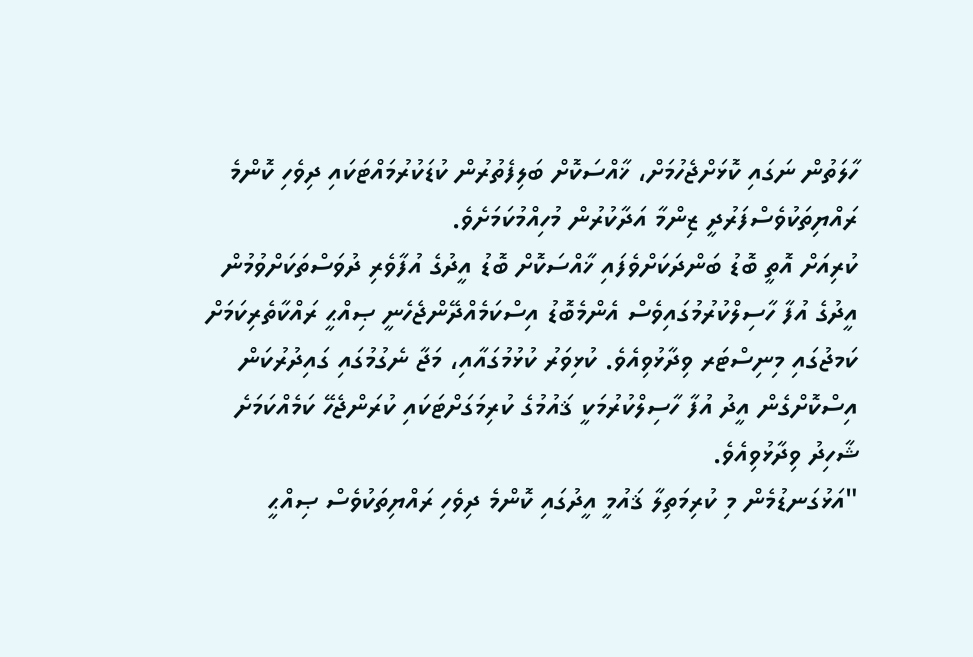ހާލަތުން ނަގައި ކޮޅަށްޖެހުމަށް، ޚާއްސަކޮށް ބަލިފެތުރުން ކުޑަކުރުމައްޓަކައި ދިވެހި ކޮންމެ ރައްޔިތަކުވެސްފަރުދީ ޒިންމާ އަދާކުރުން މުހިއްމުކަމަށެވެ.
ކުރިއަށް އޮތީ ބޮޑު ބަންދަކަށްވެފައި ޚާއްސަކޮށް ބޮޑު އީދުގެ އުފާވެރި ދުވަސްތަކަށްވުމުން އީދުގެ އުފާ ހާސިލްކުރުމުގައިވެސް އެންމެބޮޑު އިސްކަމެއްދޭންޖެހެނީ ޞިއްޙީ ރައްކާތެރިކަމަށް ކަމޖުގައި މިނިސްޓަރ ވިދާޅުވިއެވެ. ކުޅިވަރު ކުޅުމުގައާއި، މަޖާ ނެގުމުގައި ގައިދުރުކަން އިސްކޮށްގެން އީދު އުފާ ހާސިލްކުރުމަކީ ޤައުމުގެ ކުރިމަގަށްޓަކައި ކުރަންޖެހޭ ކަމެއްކަމަށެ ޝާހިދު ވިދާޅުވިއެވެ.
"އަޅުގަނޑުމެން މި ކުރިމަތިލާ ޤައުމީ އީދުގައި ކޮންމެ ދިވެހި ރައްޔިތަކުވެސް ޞިއްޙީ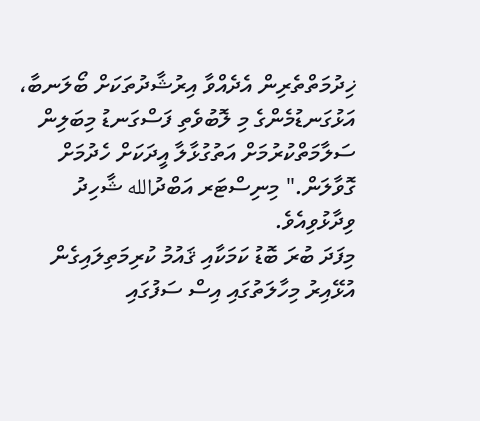ޚިދުމަތްތެރިން އެދެއްވާ އިރުޝާދުތަކަށް ބޯލަނބާ، އަޅުގަނޑުމެންގެ މި ލޮބުވެތި ފަސްގަނޑު މިބަލިން ސަލާމަތްކުރުމަށް އަތުގުޅާލާ އީދަކަށް ހެދުމަށް ގޮވާލަން." މިނިސްޓަރ އަބްދުالله ޝާހިދު ވިދާޅުވިއެވެ.
މިފަދަ ބުރަ ބޮޑު ކަމަކާއި ޤައުމު ކުރިމަތިލައިގެން އުޅޭއިރު މިހާލަތުގައި އިސް ސަފުގައި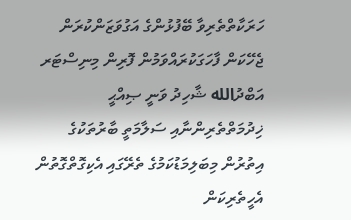ހަރަކާތްތެރިވާ ބޭފުޅުންގެ އަގުވަޒަންކުރަން ޖެހޭކަން ފާހަގަކުރައްވަމުން ފޮރިން މިނިސްޓަރ އަބްދުالله ޝާހިދު ވަނީ ޞިއްޙީ ޚިދުމަތްތެރިންނާއި ސަލާމަތީ ބާރުތަކުގެ އިތުރުން މިބަލިމަޑުކަމުގެ ތެރޭގައި އެކިގޮތްގޮތުން އެހީތެރިކަން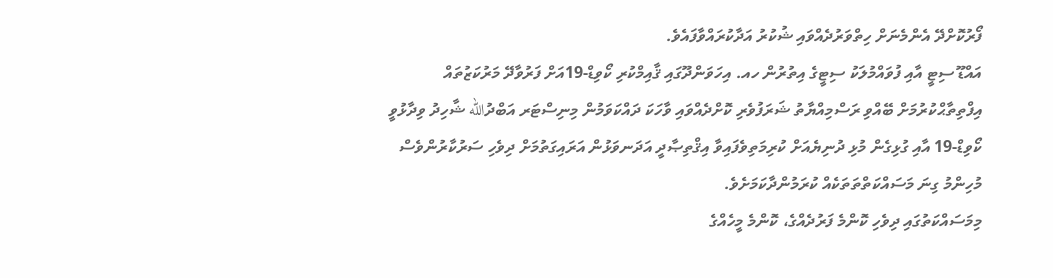ފޯރުކޮށްދޭ އެންމެނަށް ހިތްވަރުދެއްވައި ޝުކުރު އަދާކުރައްވާފައެވެ.
އައްޑޫ ސިޓީ އާއި ފުވައްމުލަކު ސިޓީގެ އިތުރުން ހއ. އިހަވަންދޫގައި ޤާއިމްކުރި ކޯވިޑް-19އަށް ފަރުވާދޭ މަރުކަޒުތައް އިފްތިތާޙްކުރުމަށް ބޭއްވި ރަސްމިއްޔާތު ޝަރަފުވެރި ކޮށްދެއްވައި ވާހަކަ ދައްކަވަމުން މިނިސްޓަރ އަބްދުالله ޝާހިދު ވިދާޅުވީ ކޯވިޑް-19 އާއި ގުޅިގެން މުޅި ދުނިޔެއަށް ކުރިމަތިވެފައިވާ އިޤްތިޞާދީ އަދަނވަޅުން އަރައިގަތުމަށް ދިވެހި ސަރުކާރުންވެސް މުހިންމު ގިނަ މަސައްކަތްތަތަކެއް ކުރަމުންދާކަމަށެވެ.
މިމަސައްކަތުގައި ދިވެހި ކޮންމެ ފަރުދެއްގެ، ކޮންމެ މީހެއްގެ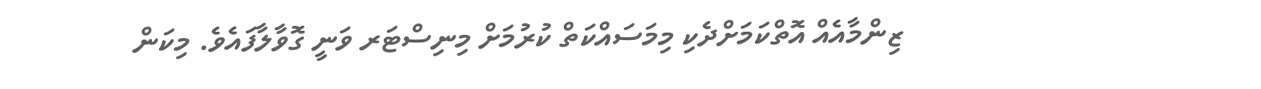ޒިންމާއެއް އޮތްކަމަށްދެކި މިމަސައްކަތް ކުރުމަށް މިނިސްޓަރ ވަނީ ގޮވާލާފައެވެ. މިކަން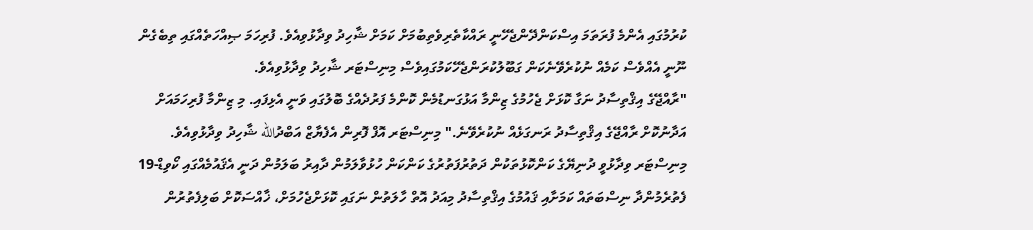ކުރުމުގައި އެންމެ ފުރަތަމަ އިސްކަންދޭންޖެހޭނީ ރައްކާތެރިވެތިބުމަށް ކަމަށް ޝާހިދު ވިދާޅުވިއެވެ. ފުރިހަމަ ޞިއްހަތެއްގައި ތިބެގެން ނޫނީ އެއްވެސް ކަމެއް ނުކުރެވޭނެކަން ގަބޫލުކުރަންޖެހޭކަމުގައިވެސް މިނިސްޓަރ ޝާހިދު ވިދާޅުވިއެވެ.
"ރާއްޖޭގެ އިޤްތިސާދު ނަގާ ކޮޅަށް ޖެހުމުގެ ޒިންމާ އަޅުގަނޑުމެން ކޮންމެ ފަރުދެއްގެ ބޮލުގައި ވަނީ އެޅިފައި. މި ޒިންމާ ފުރިހަމައަށް އަދާނުކޮށް ރާއްޖޭގެ އިޤްތިސާދު ރަނގަޅެއް ނުކުރެވޭނެ." މިނިސްޓަރ އޮފް ފޮރިން އެފެޔާޒް އަބްދުالله ޝާހިދު ވިދާޅުވިއެވެ.
މިނިސްޓަރ ވިދާޅުވީ ދުނިޔޭގެ ކަންކޮޅުތަކުން ދަތުރުފަތުރުގެ ކަންކަން ހުޅުވާލަމުން ދާއިރު ބަލަމުން ދަނީ އެޤައުމެއްގައި ކޯވިޑް-19 ފެތުރެމުންދާ ނިސްބަތައް ކަމަށާއި ޤައުމުގެ އިޤްތިސާދު މިއަދު އޮތް ހާލަތުން ނަގައި ކޮޅަށްޖެހުމަށް، ޚާއްސަކޮށް ބަލިފެތުރުން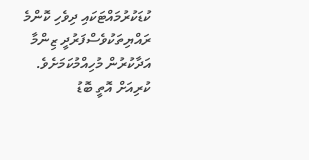ކުޑަކުރުމައްޓަކައި ދިވެހި ކޮންމެ ރައްޔިތަކުވެސްފަރުދީ ޒިންމާ އަދާކުރުން މުހިއްމުކަމަށެވެ.
ކުރިއަށް އޮތީ ބޮޑު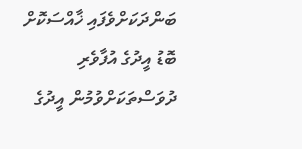ބަންދަކަށްވެފައި ޚާއްސަކޮށް ބޮޑު އީދުގެ އުފާވެރި ދުވަސްތަކަށްވުމުން އީދުގެ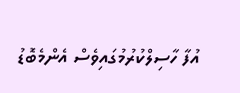އުފާ ހާސިލްކުރުމުގައިވެސް އެންމެބޮޑު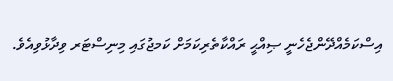އިސްކަމެއްދޭންޖެހެނީ ޞިއްޙީ ރައްކާތެރިކަމަށް ކަމޖުގައި މިނިސްޓަރ ވިދާޅުވިއެވެ.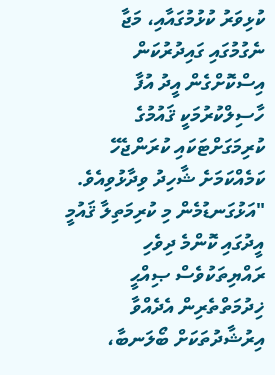ކުޅިވަރު ކުޅުމުގައާއި، މަޖާ ނެގުމުގައި ގައިދުރުކަން އިސްކޮށްގެން އީދު އުފާ ހާސިލްކުރުމަކީ ޤައުމުގެ ކުރިމަގަށްޓަކައި ކުރަންޖެހޭ ކަމެއްކަމަށެ ޝާހިދު ވިދާޅުވިއެވެ.
"އަޅުގަނޑުމެން މި ކުރިމަތިލާ ޤައުމީ އީދުގައި ކޮންމެ ދިވެހި ރައްޔިތަކުވެސް ޞިއްޙީ ޚިދުމަތްތެރިން އެދެއްވާ އިރުޝާދުތަކަށް ބޯލަނބާ،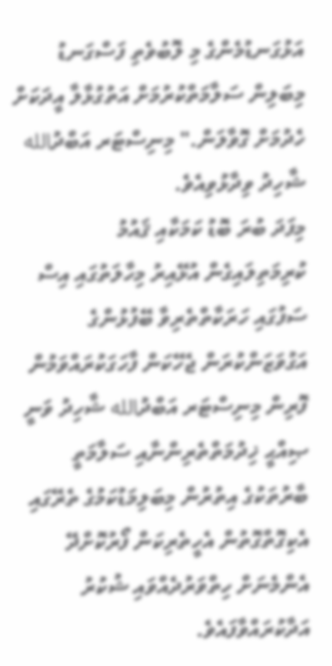އަޅުގަނޑުމެންގެ މި ލޮބުވެތި ފަސްގަނޑު މިބަލިން ސަލާމަތްކުރުމަށް އަތުގުޅާލާ އީދަކަށް ހެދުމަށް ގޮވާލަން." މިނިސްޓަރ އަބްދުالله ޝާހިދު ވިދާޅުވިއެވެ.
މިފަދަ ބުރަ ބޮޑު ކަމަކާއި ޤައުމު ކުރިމަތިލައިގެން އުޅޭއިރު މިހާލަތުގައި އިސް ސަފުގައި ހަރަކާތްތެރިވާ ބޭފުޅުންގެ އަގުވަޒަންކުރަން ޖެހޭކަން ފާހަގަކުރައްވަމުން ފޮރިން މިނިސްޓަރ އަބްދުالله ޝާހިދު ވަނީ ޞިއްޙީ ޚިދުމަތްތެރިންނާއި ސަލާމަތީ ބާރުތަކުގެ އިތުރުން މިބަލިމަޑުކަމުގެ ތެރޭގައި އެކިގޮތްގޮތުން އެހީތެރިކަން ފޯރުކޮށްދޭ އެންމެނަށް ހިތްވަރުދެއްވައި ޝުކުރު އަދާކުރައްވާފައެވެ.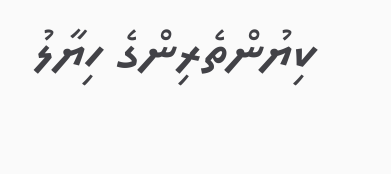ކިޔުންތެރިންގެ ހިޔާލު